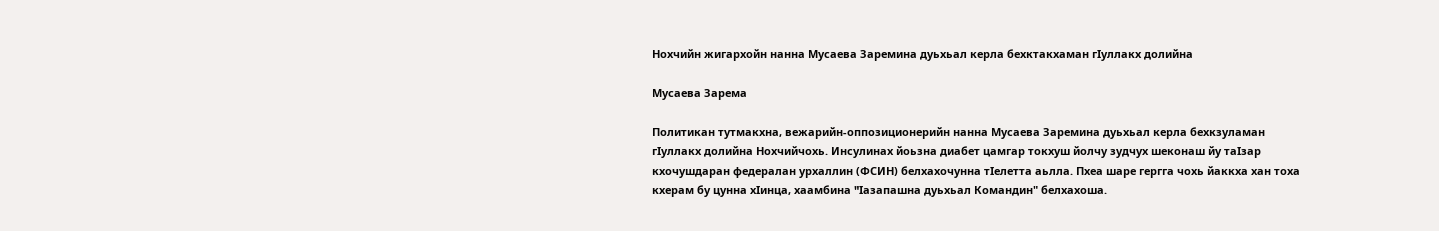Нохчийн жигархойн нанна Мусаева Заремина дуьхьал керла бехктакхаман гIуллакх долийна

Мусаева Зарема

Политикан тутмакхна, вежарийн-оппозиционерийн нанна Мусаева Заремина дуьхьал керла бехкзуламан гIуллакх долийна Нохчийчохь. Инсулинах йоьзна диабет цамгар токхуш йолчу зудчух шеконаш йу таIзар кхочушдаран федералан урхаллин (ФСИН) белхахочунна тIелетта аьлла. Пхеа шаре гергга чохь йаккха хан тоха кхерам бу цунна хIинца, хаамбина "Iазапашна дуьхьал Командин" белхахоша.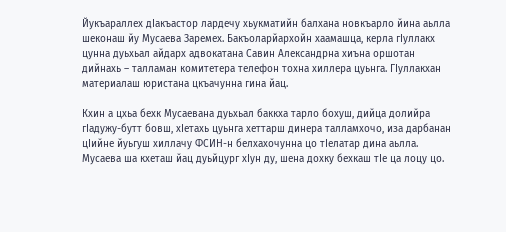Йукъараллех дIакъастор лардечу хьукматийн балхана новкъарло йина аьлла шеконаш йу Мусаева Заремех. Бакъоларйархойн хаамашца, керла гIуллакх цунна дуьхьал айдарх адвокатана Савин Александрна хиъна оршотан дийнахь – талламан комитетера телефон тохна хиллера цуьнга. ГIуллакхан материалаш юристана цкъачунна гина йац.

Кхин а цхьа бехк Мусаевана дуьхьал баккха тарло бохуш, дийца долийра гIадужу-бутт бовш, хIетахь цуьнга хеттарш динера талламхочо, иза дарбанан цIийне йуьгуш хиллачу ФСИН-н белхахочунна цо тIелатар дина аьлла. Мусаева ша кхеташ йац дуьйцург хIун ду, шена дохку бехкаш тIе ца лоцу цо.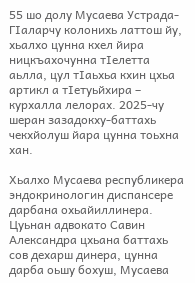55 шо долу Мусаева Устрада-ГIаларчу колонихь латтош йу, хьалхо цунна кхел йира ницкъахочунна тIелетта аьлла, цул тIаьхьа кхин цхьа артикл а тIетуьйхира – курхалла лелорах. 2025-чу шеран зазадокху-баттахь чекхйолуш йара цунна тоьхна хан.

Хьалхо Мусаева республикера эндокринологин диспансере дарбана охьайиллинера. Цуьнан адвокато Савин Александра цхьана баттахь сов дехарш динера, цунна дарба оьшу бохуш, Мусаева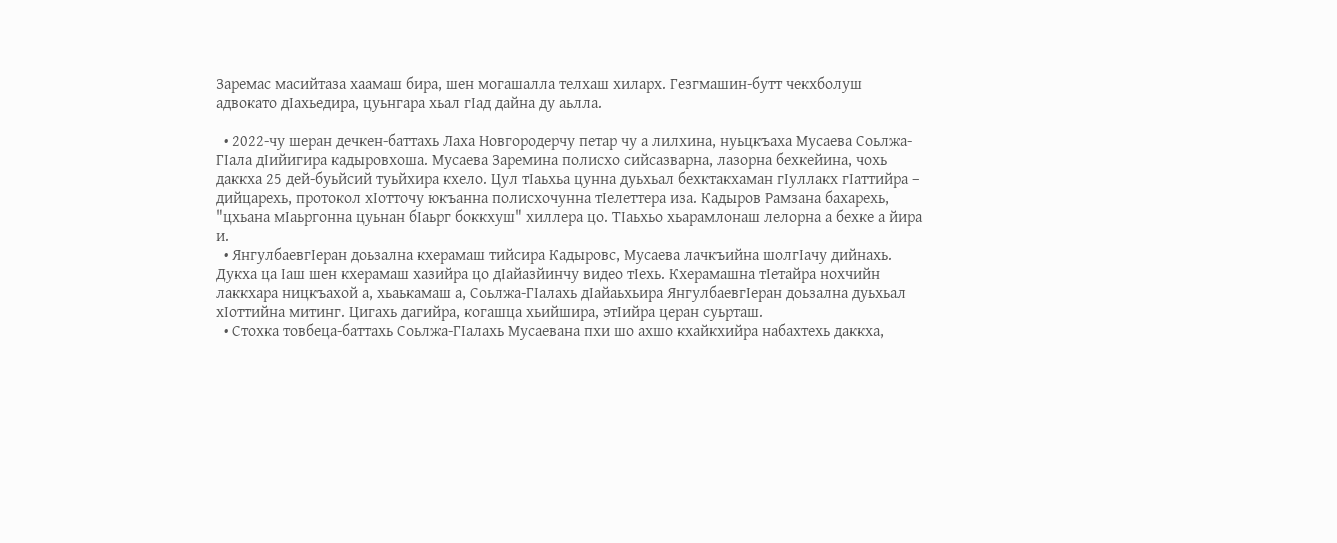Заремас масийтаза хаамаш бира, шен могашалла телхаш хиларх. Гезгмашин-бутт чекхболуш адвокато дӀахьедира, цуьнгара хьал гIад дайна ду аьлла.

  • 2022-чу шеран дечкен-баттахь Лаха Новгородерчу петар чу а лилхина, нуьцкъаха Мусаева Соьлжа-ГIала дIийигира кадыровхоша. Мусаева Заремина полисхо сийсазварна, лазорна бехкейина, чохь даккха 25 дей-буьйсий туьйхира кхело. Цул тIаьхьа цунна дуьхьал бехктакхаман гIуллакх гIаттийра – дийцарехь, протокол хIотточу юкъанна полисхочунна тIелеттера иза. Кадыров Рамзана бахарехь, "цхьана мIаьргонна цуьнан бIаьрг боккхуш" хиллера цо. ТIаьхьо хьарамлонаш лелорна а бехке а йира и.
  • ЯнгулбаевгIеран доьзална кхерамаш тийсира Кадыровс, Мусаева лачкъийна шолгIачу дийнахь. Дукха ца Iаш шен кхерамаш хазийра цо дIайазйинчу видео тIехь. Кхерамашна тIетайра нохчийн лаккхара ницкъахой а, хьаькамаш а, Соьлжа-ГIалахь дIайаьхьира ЯнгулбаевгIеран доьзална дуьхьал хIоттийна митинг. Цигахь дагийра, когашца хьийшира, этIийра церан суьрташ.
  • Стохка товбеца-баттахь Соьлжа-ГIалахь Мусаевана пхи шо ахшо кхайкхийра набахтехь даккха,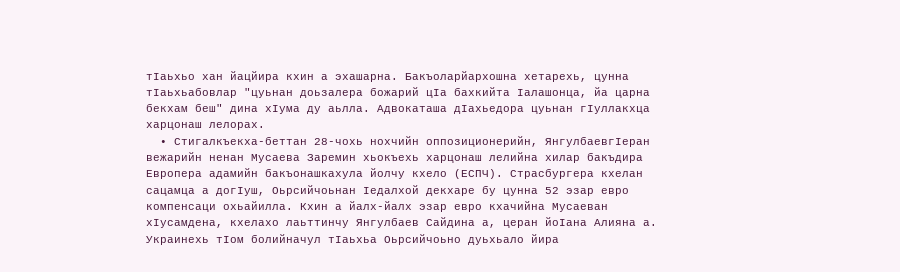тIаьхьо хан йацйира кхин а эхашарна. Бакъоларйархошна хетарехь, цунна тIаьхьабовлар "цуьнан доьзалера божарий цIа бахкийта Iалашонца, йа царна бекхам беш" дина хIума ду аьлла. Адвокаташа дIахьедора цуьнан гIуллакхца харцонаш лелорах.
  • Стигалкъекха-беттан 28-чохь нохчийн оппозиционерийн, ЯнгулбаевгIеран вежарийн ненан Мусаева Заремин хьокъехь харцонаш лелийна хилар бакъдира Европера адамийн бакъонашкахула йолчу кхело (ЕСПЧ). Страсбургера кхелан сацамца а догIуш, Оьрсийчоьнан Iедалхой декхаре бу цунна 52 эзар евро компенсаци охьайилла. Кхин а йалх-йалх эзар евро кхачийна Мусаеван хIусамдена, кхелахо лаьттинчу Янгулбаев Сайдина а, церан йоIана Алияна а. Украинехь тIом болийначул тIаьхьа Оьрсийчоьно дуьхьало йира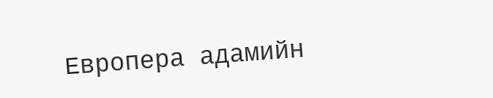Европера адамийн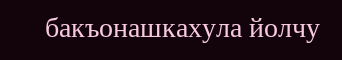бакъонашкахула йолчу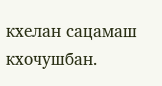кхелан сацамаш кхочушбан.